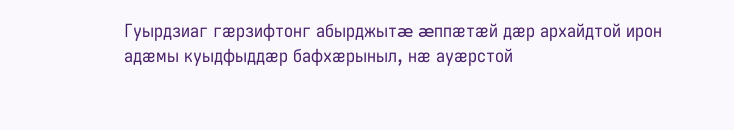Гуырдзиаг гæрзифтонг абырджытæ æппæтæй дæр архайдтой ирон адæмы куыдфыддæр бафхæрыныл, нæ ауæрстой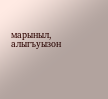марыныл, алыгъуызон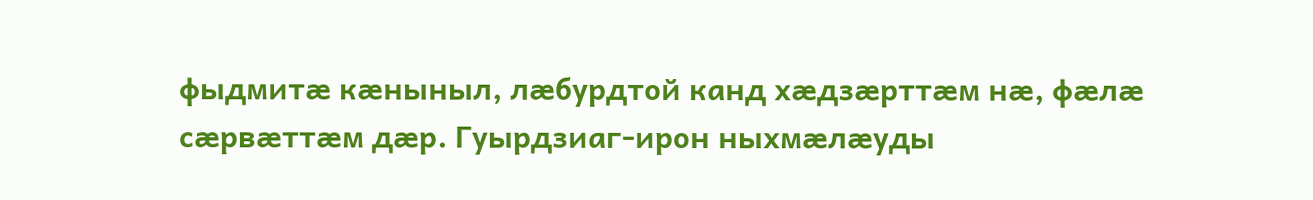фыдмитæ кæныныл, лæбурдтой канд хæдзæрттæм нæ, фæлæ сæрвæттæм дæр. Гуырдзиаг-ирон ныхмæлæуды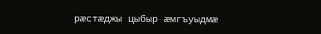рæстæджы цыбыр æмгъуыдмæ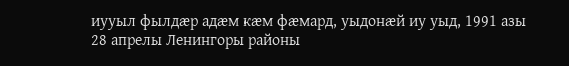иууыл фылдæр адæм кæм фæмард, уыдонæй иу уыд, 1991 азы 28 апрелы Ленингоры районы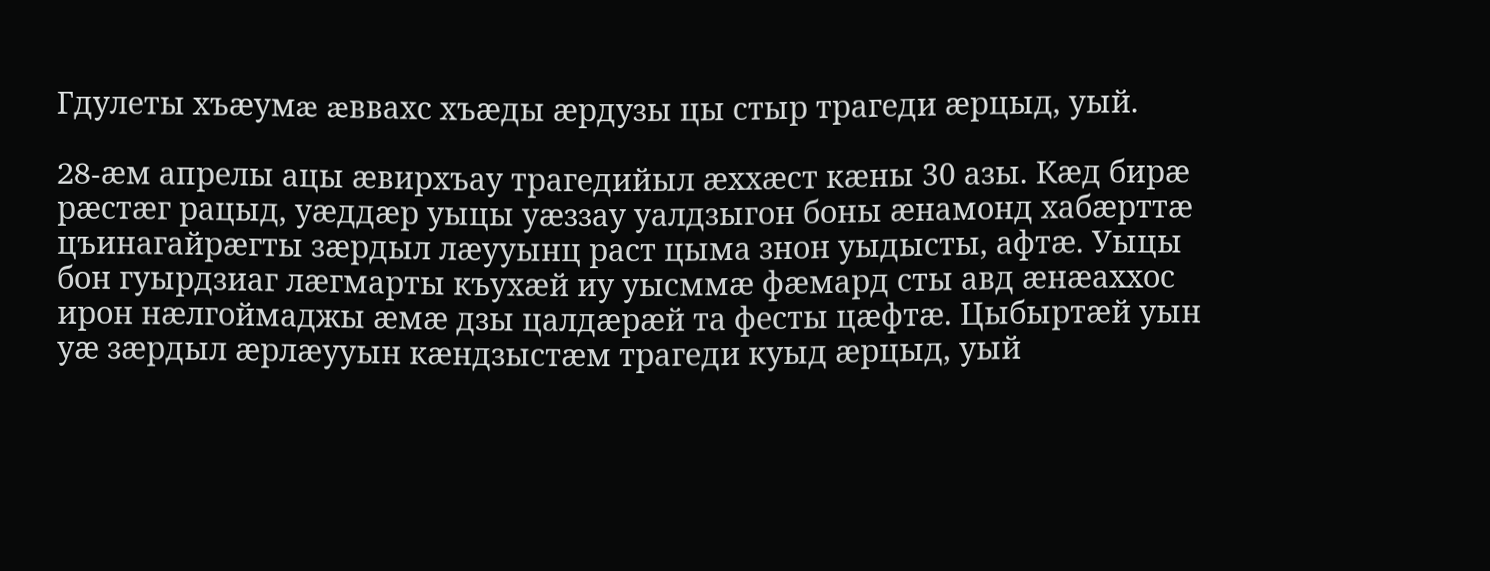Гдулеты хъæумæ æввахс хъæды æрдузы цы стыр трагеди æрцыд, уый.

28-æм апрелы ацы æвирхъау трагедийыл æххæст кæны 30 азы. Кæд бирæ рæстæг рацыд, уæддæр уыцы уæззау уалдзыгон боны æнамонд хабæрттæ цъинагайрæгты зæрдыл лæууынц раст цыма знон уыдысты, афтæ. Уыцы бон гуырдзиаг лæгмарты къухæй иу уысммæ фæмард сты авд æнæаххос ирон нæлгоймаджы æмæ дзы цалдæрæй та фесты цæфтæ. Цыбыртæй уын уæ зæрдыл æрлæууын кæндзыстæм трагеди куыд æрцыд, уый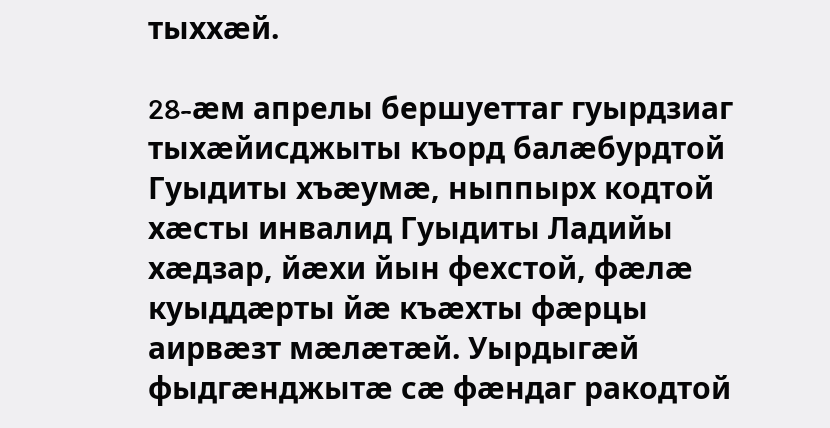тыххæй.

28-æм апрелы бершуеттаг гуырдзиаг тыхæйисджыты къорд балæбурдтой Гуыдиты хъæумæ, ныппырх кодтой хæсты инвалид Гуыдиты Ладийы хæдзар, йæхи йын фехстой, фæлæ куыддæрты йæ къæхты фæрцы аирвæзт мæлæтæй. Уырдыгæй фыдгæнджытæ сæ фæндаг ракодтой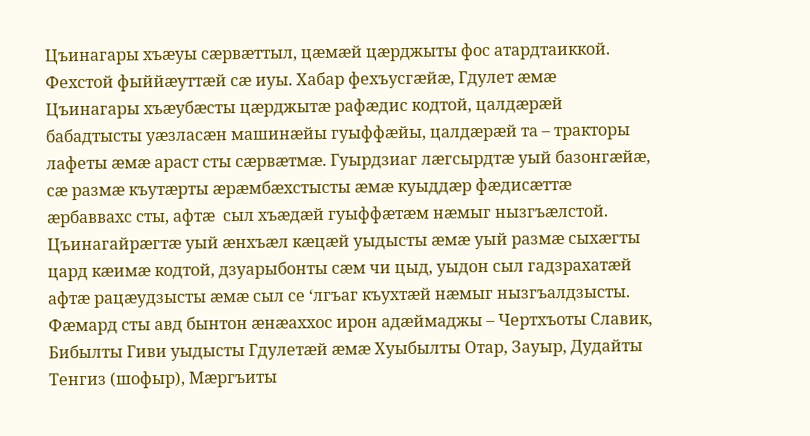Цъинагары хъæуы сæрвæттыл, цæмæй цæрджыты фос атардтаиккой. Фехстой фыййæуттæй сæ иуы. Хабар фехъусгæйæ, Гдулет æмæ Цъинагары хъæубæсты цæрджытæ рафæдис кодтой, цалдæрæй бабадтысты уæзласæн машинæйы гуыффæйы, цалдæрæй та – тракторы лафеты æмæ араст сты сæрвæтмæ. Гуырдзиаг лæгсырдтæ уый базонгæйæ, сæ размæ къутæрты æрæмбæхстысты æмæ куыддæр фæдисæттæ æрбаввахс сты, афтæ  сыл хъæдæй гуыффæтæм нæмыг нызгъæлстой. Цъинагайрæгтæ уый æнхъæл кæцæй уыдысты æмæ уый размæ сыхæгты цард кæимæ кодтой, дзуарыбонты сæм чи цыд, уыдон сыл гадзрахатæй афтæ рацæудзысты æмæ сыл се ‘лгъаг къухтæй нæмыг нызгъалдзысты. Фæмард сты авд бынтон æнæаххос ирон адæймаджы – Чертхъоты Славик, Бибылты Гиви уыдысты Гдулетæй æмæ Хуыбылты Отар, Зауыр, Дудайты Тенгиз (шофыр), Мæргъиты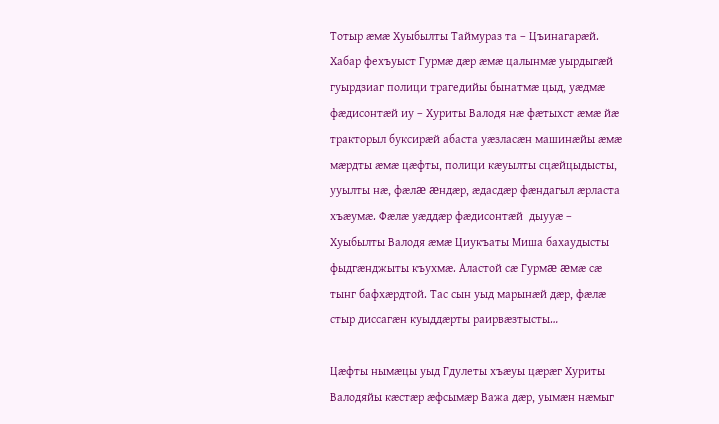Тотыр æмæ Хуыбылты Таймураз та – Цъинагарæй. Хабар фехъуыст Гурмæ дæр æмæ цалынмæ уырдыгæй гуырдзиаг полици трагедийы бынатмæ цыд, уæдмæ фæдисонтæй иу – Хуриты Валодя нæ фæтыхст æмæ йæ тракторыл буксирæй абаста уæзласæн машинæйы æмæ мæрдты æмæ цæфты, полици кæуылты сцæйцыдысты, ууылты нæ, фæлæ æндæр, æдасдæр фæндагыл æрласта хъæумæ. Фæлæ уæддæр фæдисонтæй  дыууæ – Хуыбылты Валодя æмæ Циукъаты Миша бахаудысты фыдгæнджыты къухмæ. Аластой сæ Гурмæ æмæ сæ тынг бафхæрдтой. Тас сын уыд марынæй дæр, фæлæ стыр диссагæн куыддæрты раирвæзтысты…

Цæфты нымæцы уыд Гдулеты хъæуы цæрæг Хуриты Валодяйы кæстæр æфсымæр Важа дæр, уымæн нæмыг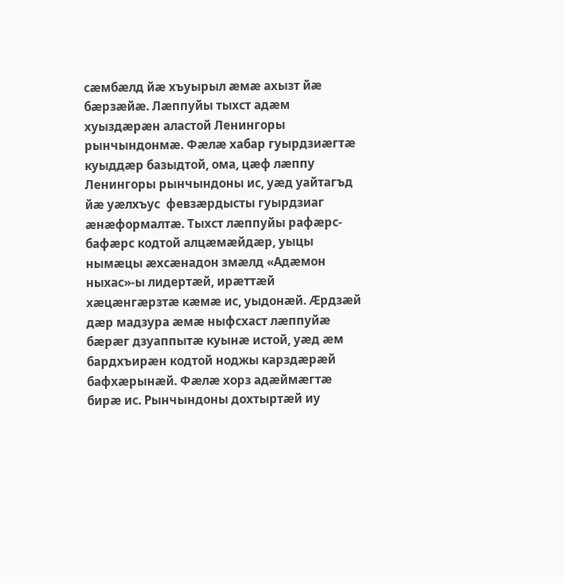сæмбæлд йæ хъуырыл æмæ ахызт йæ бæрзæйæ. Лæппуйы тыхст адæм хуыздæрæн аластой Ленингоры рынчындонмæ. Фæлæ хабар гуырдзиæгтæ куыддæр базыдтой, ома, цæф лæппу Ленингоры рынчындоны ис, уæд уайтагъд йæ уæлхъус  февзæрдысты гуырдзиаг æнæформалтæ. Тыхст лæппуйы рафæрс-бафæрс кодтой алцæмæйдæр, уыцы нымæцы æхсæнадон змæлд «Адæмон ныхас»-ы лидертæй, ирæттæй хæцæнгæрзтæ кæмæ ис, уыдонæй. Æрдзæй дæр мадзура æмæ ныфсхаст лæппуйæ бæрæг дзуаппытæ куынæ истой, уæд æм бардхъирæн кодтой ноджы карздæрæй бафхæрынæй. Фæлæ хорз адæймæгтæ бирæ ис. Рынчындоны дохтыртæй иу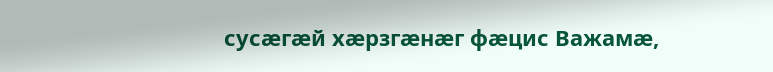сусæгæй хæрзгæнæг фæцис Важамæ,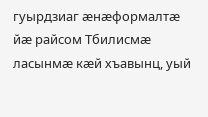гуырдзиаг æнæформалтæ йæ райсом Тбилисмæ ласынмæ кæй хъавынц, уый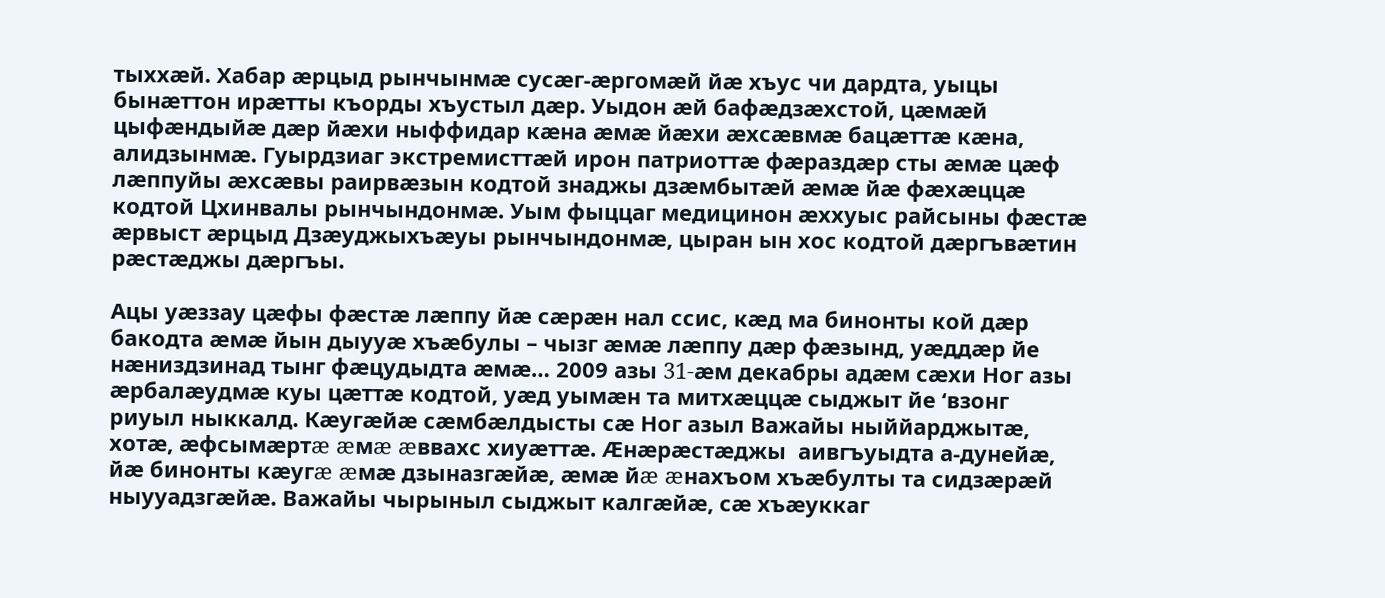тыххæй. Хабар æрцыд рынчынмæ сусæг-æргомæй йæ хъус чи дардта, уыцы бынæттон ирæтты къорды хъустыл дæр. Уыдон æй бафæдзæхстой, цæмæй цыфæндыйæ дæр йæхи ныффидар кæна æмæ йæхи æхсæвмæ бацæттæ кæна, алидзынмæ. Гуырдзиаг экстремисттæй ирон патриоттæ фæраздæр сты æмæ цæф лæппуйы æхсæвы раирвæзын кодтой знаджы дзæмбытæй æмæ йæ фæхæццæ кодтой Цхинвалы рынчындонмæ. Уым фыццаг медицинон æххуыс райсыны фæстæ æрвыст æрцыд Дзæуджыхъæуы рынчындонмæ, цыран ын хос кодтой дæргъвæтин рæстæджы дæргъы.

Ацы уæззау цæфы фæстæ лæппу йæ сæрæн нал ссис, кæд ма бинонты кой дæр бакодта æмæ йын дыууæ хъæбулы – чызг æмæ лæппу дæр фæзынд, уæддæр йе нæниздзинад тынг фæцудыдта æмæ… 2009 азы 31-æм декабры адæм сæхи Ног азы æрбалæудмæ куы цæттæ кодтой, уæд уымæн та митхæццæ сыджыт йе ‘взонг риуыл ныккалд. Кæугæйæ сæмбæлдысты сæ Ног азыл Важайы ныййарджытæ, хотæ, æфсымæртæ æмæ æввахс хиуæттæ. Æнæрæстæджы  аивгъуыдта а-дунейæ, йæ бинонты кæугæ æмæ дзыназгæйæ, æмæ йæ æнахъом хъæбулты та сидзæрæй ныууадзгæйæ. Важайы чырыныл сыджыт калгæйæ, сæ хъæуккаг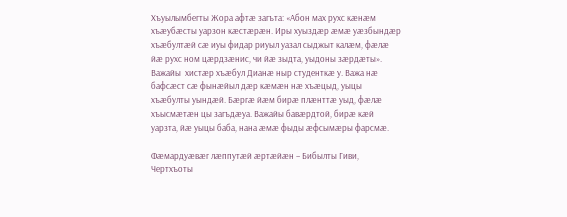Хъуылымбегты Жора афтæ загъта: «Абон мах рухс кæнæм хъæубæсты уарзон кæстæрæн. Иры хуыздæр æмæ уæзбындæр хъæбултæй сæ иуы фидар риуыл уазал сыджыт калæм, фæлæ йæ рухс ном цæрдзæнис, чи йæ зыдта, уыдоны зæрдæты». Важайы  хистæр хъæбул Дианæ ныр студенткæ у. Важа нæ бафсæст сæ фынæйыл дæр кæмæн нæ хъæцыд, уыцы хъæбулты уындæй. Бæргæ йæм бирæ плæнттæ уыд, фæлæ хъысмæтæн цы загъдæуа. Важайы бавæрдтой, бирæ кæй уарзта, йæ уыцы баба, нана æмæ фыды æфсымæры фарсмæ.

Фæмардуæвæг лæппутæй æртæйæн – Бибылты Гиви, Чертхъоты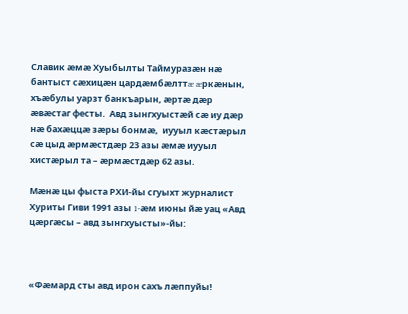Славик æмæ Хуыбылты Таймуразæн нæ бантыст сæхицæн цардæмбæлттæ æркæнын, хъæбулы уарзт банкъарын, æртæ дæр æвæстаг фесты.  Авд зынгхуыстæй сæ иу дæр нæ бахæццæ зæры бонмæ,  иууыл кæстæрыл сæ цыд æрмæстдæр 23 азы æмæ иууыл хистæрыл та – æрмæстдæр 62 азы.

Мæнæ цы фыста РХИ-йы сгуыхт журналист Хуриты Гиви 1991 азы 1-æм июны йæ уац «Авд цæргæсы – авд зынгхуысты»-йы:



«Фæмард сты авд ирон сахъ лæппуйы!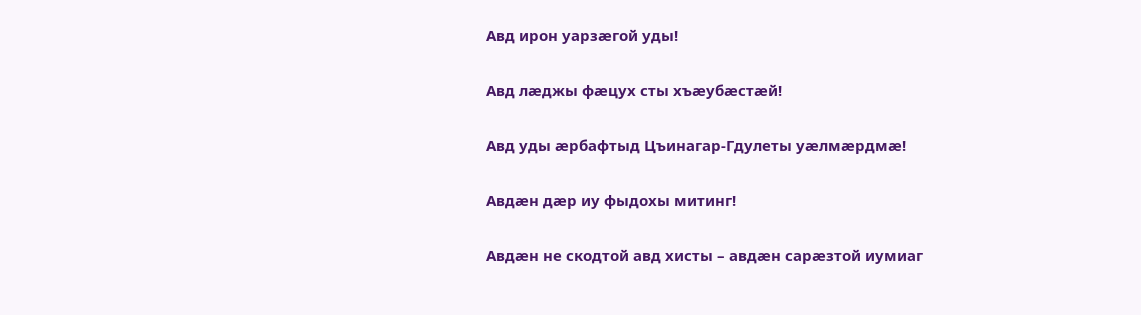Авд ирон уарзæгой уды!

Авд лæджы фæцух сты хъæубæстæй!

Авд уды æрбафтыд Цъинагар-Гдулеты уæлмæрдмæ!

Авдæн дæр иу фыдохы митинг!

Авдæн не скодтой авд хисты – авдæн сарæзтой иумиаг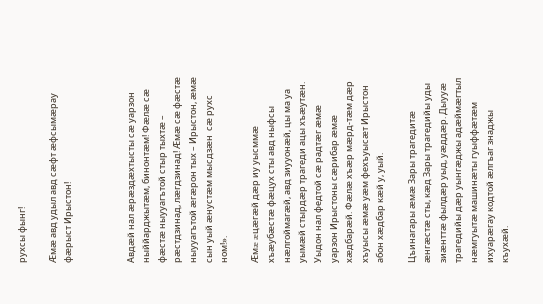рухсы фынг!

Æмæ авд удыл авд сæфт æфсымæрау фæрыст Ирыстон!



Авдæй нал æрæздæхтысты сæ уарзон ныййарджытæм, бинонтæм! Фæлæ сæ фæстæ ныууагътой стыр тыхтæ – рæстдзинад, лæгдзинад! Æмæ сæ фæстæ ныууагътой æгæрон тых – Ирыстон, æмæ сын уый æнустæм мысдзæн  сæ рухс ном!».

Æмæ æцæгæй дæр иу уысммæ хъæубæстæ фæцух сты авд ныфсы нæлгоймагæй, авд зиууонæй, цы ма уа уымæй стырдæр трагеди ацы хъæутæн. Уыдон нал федтой сæ радтæг æмæ уарзон Ирыстоны сæрибар æмæ хæдбарæй. Фæлæ хъæр мæрд-тæм дæр хъуысы æмæ уæм фехъуысæт Ирыстон абон хæдбар кæй у, уый.

Цъинагары æмæ Зары трагедитæ æнгæстæ сты, кæд Зары трагедийы уды зиæнттæ фылдæр уыд, уæддæр. Дыууæ трагедийы дæр уынгæджы адæймæгтыл нæмгуытæ машинæты гуыффæтæм ихуарæгау кодтой æлгъаг знаджы къухæй.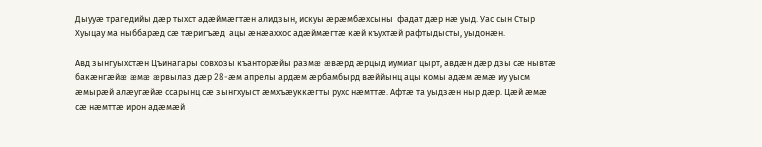Дыууæ трагедийы дæр тыхст адæймæгтæн алидзын, искуы æрæмбæхсыны  фадат дæр нæ уыд. Уас сын Стыр Хуыцау ма ныббарæд сæ тæригъæд  ацы æнæаххос адæймæгтæ кæй къухтæй рафтыдысты, уыдонæн.

Авд зынгуыхстæн Цъинагары совхозы къанторæйы размæ æвæрд æрцыд иумиаг цырт, авдæн дæр дзы сæ нывтæ бакæнгæйæ æмæ æрвылаз дæр 28-æм апрелы ардæм æрбамбырд вæййынц ацы комы адæм æмæ иу уысм æмырæй алæугæйæ ссарынц сæ зынгхуыст æмхъæуккæгты рухс нæмттæ. Афтæ та уыдзæн ныр дæр. Цæй æмæ сæ нæмттæ ирон адæмæй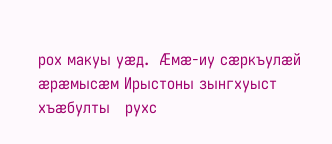рох макуы уæд.  Æмæ-иу сæркъулæй æрæмысæм Ирыстоны зынгхуыст хъæбулты   рухс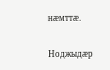нæмттæ.

Ноджыдæр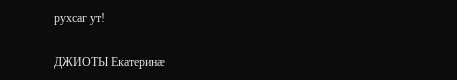рухсаг ут!

ДЖИОТЫ Екатеринæ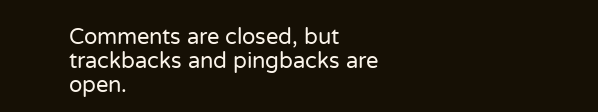Comments are closed, but trackbacks and pingbacks are open.